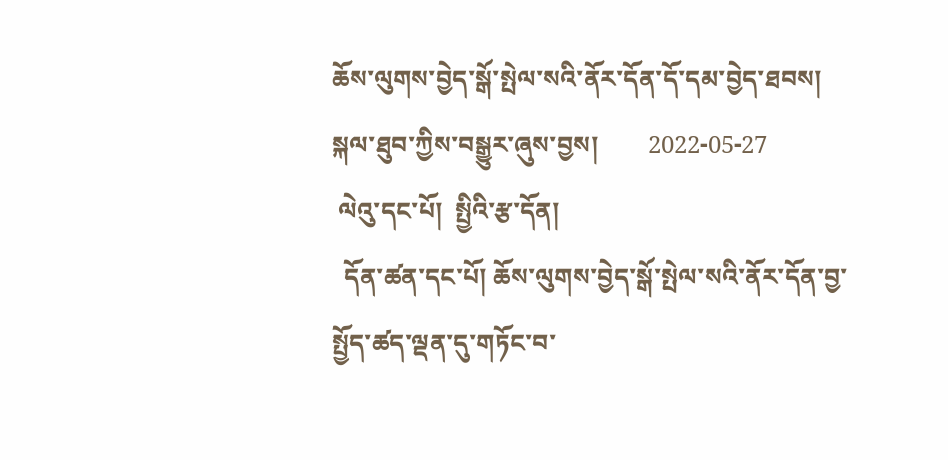ཆོས་ལུགས་བྱེད་སྒོ་སྤེལ་སའི་ནོར་དོན་དོ་དམ་བྱེད་ཐབས།
སྐལ་ཐུབ་ཀྱིས་བསྒྱུར་ཞུས་བྱས།        2022-05-27
 ལེའུ་དང་པོ།  སྤྱིའི་རྩ་དོན།
  དོན་ཚན་དང་པོ། ཆོས་ལུགས་བྱེད་སྒོ་སྤེལ་སའི་ནོར་དོན་བྱ་སྤྱོད་ཚད་ལྡན་དུ་གཏོང་བ་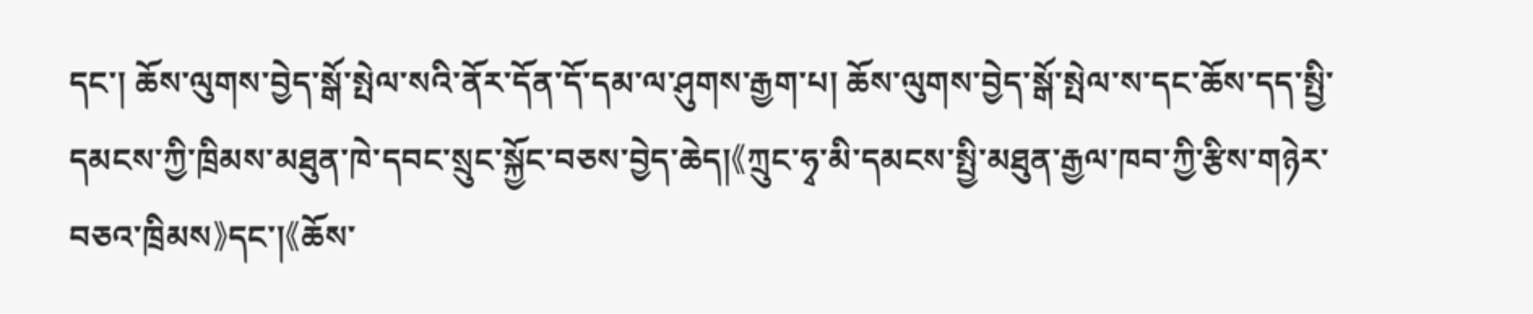དང་། ཆོས་ལུགས་བྱེད་སྒོ་སྤེལ་སའི་ནོར་དོན་དོ་དམ་ལ་ཤུགས་རྒྱག་པ། ཆོས་ལུགས་བྱེད་སྒོ་སྤེལ་ས་དང་ཆོས་དད་སྤྱི་དམངས་ཀྱི་ཁྲིམས་མཐུན་ཁེ་དབང་སྲུང་སྐྱོང་བཅས་བྱེད་ཆེད།《ཀྲུང་ཧྭ་མི་དམངས་སྤྱི་མཐུན་རྒྱལ་ཁབ་ཀྱི་རྩིས་གཉེར་བཅའ་ཁྲིམས》དང་།《ཆོས་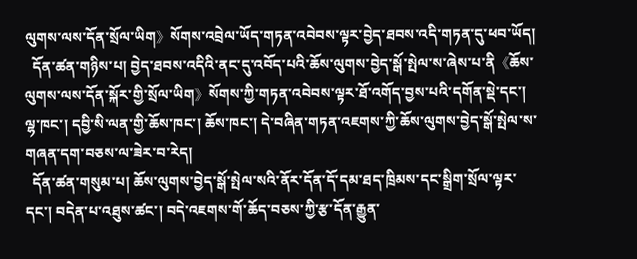ལུགས་ལས་དོན་སྲོལ་ཡིག》སོགས་འབྲེལ་ཡོད་གཏན་འབེབས་ལྟར་བྱེད་ཐབས་འདི་གཏན་དུ་ཕབ་ཡོད།
  དོན་ཚན་གཉིས་པ། བྱེད་ཐབས་འདིའི་ནང་དུ་འབོད་པའི་ཆོས་ལུགས་བྱེད་སྒོ་སྤེལ་ས་ཞེས་པ་ནི《ཆོས་ལུགས་ལས་དོན་སྐོར་གྱི་སྲོལ་ཡིག》སོགས་ཀྱི་གཏན་འབེབས་ལྟར་ཐོ་འགོད་བྱས་པའི་དགོན་སྡེ་དང་། ལྷ་ཁང་། དབྱི་སི་ལན་གྱི་ཆོས་ཁང་། ཆོས་ཁང་། དེ་བཞིན་གཏན་འཇགས་ཀྱི་ཆོས་ལུགས་བྱེད་སྒོ་སྤེལ་ས་གཞན་དག་བཅས་ལ་ཟེར་བ་རེད།
  དོན་ཚན་གསུམ་པ། ཆོས་ལུགས་བྱེད་སྒོ་སྤེལ་སའི་ནོར་དོན་དོ་དམ་ཐད་ཁྲིམས་དང་སྒྲིག་སྲོལ་ལྟར་དང་། བདེན་པ་འཐུས་ཚང་། བདེ་འཇགས་གོ་ཆོད་བཅས་ཀྱི་རྩ་དོན་རྒྱུན་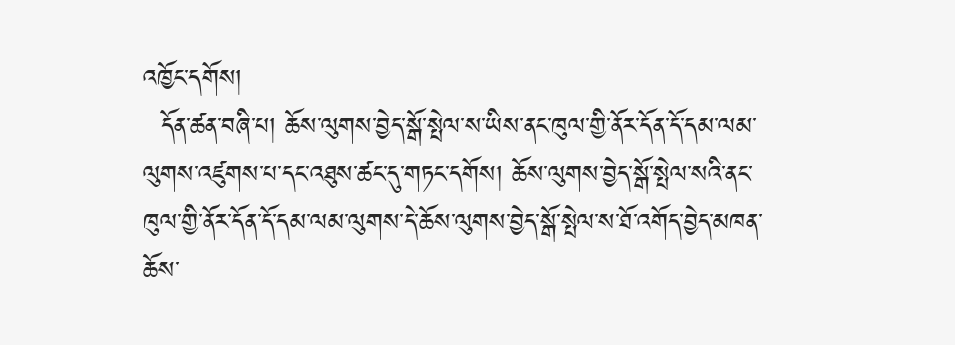འཁྱོང་དགོས།
  དོན་ཚན་བཞི་པ། ཆོས་ལུགས་བྱེད་སྒོ་སྤེལ་ས་ཡིས་ནང་ཁུལ་གྱི་ནོར་དོན་དོ་དམ་ལམ་ལུགས་འཛུགས་པ་དང་འཐུས་ཚང་དུ་གཏང་དགོས། ཆོས་ལུགས་བྱེད་སྒོ་སྤེལ་སའི་ནང་ཁུལ་གྱི་ནོར་དོན་དོ་དམ་ལམ་ལུགས་དེ་ཆོས་ལུགས་བྱེད་སྒོ་སྤེལ་ས་ཐོ་འགོད་བྱེད་མཁན་ཆོས་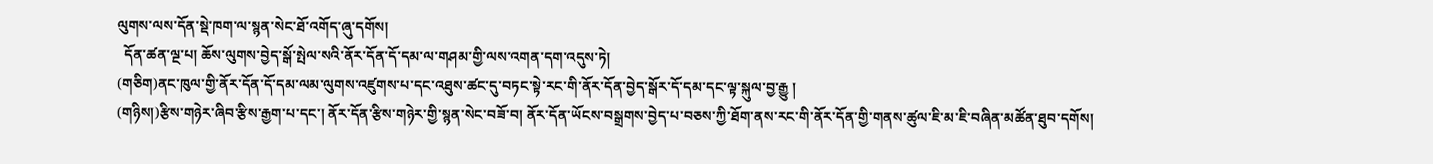ལུགས་ལས་དོན་སྡེ་ཁག་ལ་སྙན་སེང་ཐོ་འགོད་ཞུ་དགོས།
  དོན་ཚན་ལྔ་པ། ཆོས་ལུགས་བྱེད་སྒོ་སྤེལ་སའི་ནོར་དོན་དོ་དམ་ལ་གཤམ་གྱི་ལས་འགན་དག་འདུས་ཏེ།
(གཅིག)ནང་ཁུལ་གྱི་ནོར་དོན་དོ་དམ་ལམ་ལུགས་འཛུགས་པ་དང་འཐུས་ཚང་དུ་བཏང་སྟེ་རང་གི་ནོར་དོན་བྱེད་སྒོར་དོ་དམ་དང་ལྟ་སྐུལ་བྱ་རྒྱུ །
(གཉིས།)རྩིས་གཉེར་ཞིབ་རྩིས་རྒྱག་པ་དང་། ནོར་དོན་རྩིས་གཉེར་གྱི་སྙན་སེང་བཟོ་བ། ནོར་དོན་ཡོངས་བསྒྲགས་བྱེད་པ་བཅས་ཀྱི་ཐོག་ནས་རང་གི་ནོར་དོན་གྱི་གནས་ཚུལ་ཇི་མ་ཇི་བཞིན་མཚོན་ཐུབ་དགོས།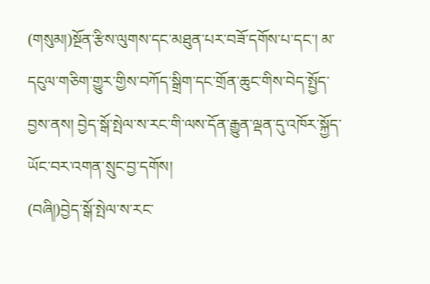(གསུམ།)སྔོན་རྩིས་ལུགས་དང་མཐུན་པར་བཟོ་དགོས་པ་དང་། མ་དངུལ་གཅིག་གྱུར་གྱིས་བཀོད་སྒྲིག་དང་གྲོན་ཆུང་གིས་བེད་སྤྱོད་བྱས་ནས། བྱེད་སྒོ་སྤེལ་ས་རང་གི་ལས་དོན་རྒྱུན་ལྡན་དུ་འཁོར་སྐྱོད་ཡོང་བར་འགན་སྲུང་བྱ་དགོས།
(བཞི།)བྱེད་སྒོ་སྤེལ་ས་རང་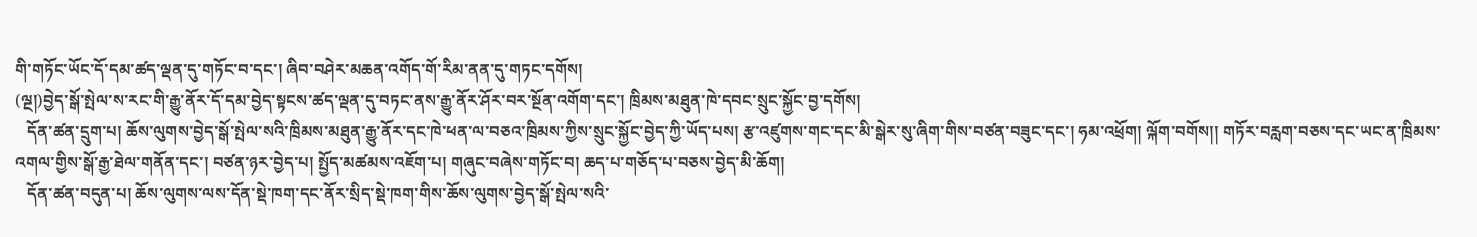གི་གཏོང་ཡོང་དོ་དམ་ཚད་ལྡན་དུ་གཏོང་བ་དང་། ཞིབ་བཤེར་མཆན་འགོད་གོ་རིམ་ནན་དུ་གཏང་དགོས།
(ལྔ།)བྱེད་སྒོ་སྤེལ་ས་རང་གི་རྒྱུ་ནོར་དོ་དམ་བྱེད་སྟངས་ཚད་ལྡན་དུ་བཏང་ནས་རྒྱུ་ནོར་ཤོར་བར་སྔོན་འགོག་དང་། ཁྲིམས་མཐུན་ཁེ་དབང་སྲུང་སྐྱོང་བྱ་དགོས།
   དོན་ཚན་དྲུག་པ། ཆོས་ལུགས་བྱེད་སྒོ་སྤེལ་སའི་ཁྲིམས་མཐུན་རྒྱུ་ནོར་དང་ཁེ་ཕན་ལ་བཅའ་ཁྲིམས་ཀྱིས་སྲུང་སྐྱོང་བྱེད་ཀྱི་ཡོད་པས། རྩ་འཛུགས་གང་དང་མི་སྒེར་སུ་ཞིག་གིས་བཙན་བཟུང་དང་། ཧམ་འཕྲོག། ལྐོག་བགོས།། གཏོར་བརླག་བཅས་དང་ཡང་ན་ཁྲིམས་འགལ་གྱིས་སྒོ་རྒྱ་ཐེལ་གནོན་དང་། བཙན་ཉར་བྱེད་པ། སྤྱོད་མཚམས་འཇོག་པ། གཞུང་བཞེས་གཏོང་བ། ཆད་པ་གཅོད་པ་བཅས་བྱེད་མི་ཆོག།
   དོན་ཚན་བདུན་པ། ཆོས་ལུགས་ལས་དོན་སྡེ་ཁག་དང་ནོར་སྲིད་སྡེ་ཁག་གིས་ཆོས་ལུགས་བྱེད་སྒོ་སྤེལ་སའི་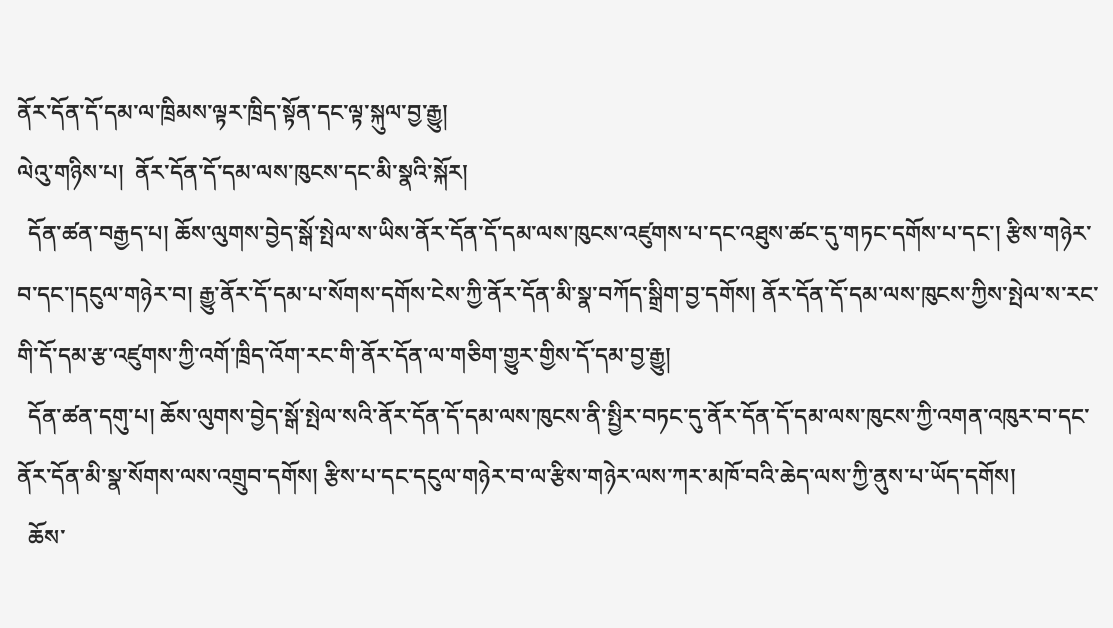ནོར་དོན་དོ་དམ་ལ་ཁྲིམས་ལྟར་ཁྲིད་སྟོན་དང་ལྟ་སྐུལ་བྱ་རྒྱུ།
ལེའུ་གཉིས་པ།  ནོར་དོན་དོ་དམ་ལས་ཁུངས་དང་མི་སྣའི་སྐོར།
  དོན་ཚན་བརྒྱད་པ། ཆོས་ལུགས་བྱེད་སྒོ་སྤེལ་ས་ཡིས་ནོར་དོན་དོ་དམ་ལས་ཁུངས་འཛུགས་པ་དང་འཐུས་ཚང་དུ་གཏང་དགོས་པ་དང་། རྩིས་གཉེར་བ་དང་།དངུལ་གཉེར་བ། རྒྱུ་ནོར་དོ་དམ་པ་སོགས་དགོས་ངེས་ཀྱི་ནོར་དོན་མི་སྣ་བཀོད་སྒྲིག་བྱ་དགོས། ནོར་དོན་དོ་དམ་ལས་ཁུངས་ཀྱིས་སྤེལ་ས་རང་གི་དོ་དམ་རྩ་འཛུགས་ཀྱི་འགོ་ཁྲིད་འོག་རང་གི་ནོར་དོན་ལ་གཅིག་གྱུར་གྱིས་དོ་དམ་བྱ་རྒྱུ།
  དོན་ཚན་དགུ་པ། ཆོས་ལུགས་བྱེད་སྒོ་སྤེལ་སའི་ནོར་དོན་དོ་དམ་ལས་ཁུངས་ནི་སྤྱིར་བཏང་དུ་ནོར་དོན་དོ་དམ་ལས་ཁུངས་ཀྱི་འགན་འཁུར་བ་དང་ནོར་དོན་མི་སྣ་སོགས་ལས་འགྲུབ་དགོས། རྩིས་པ་དང་དངུལ་གཉེར་བ་ལ་རྩིས་གཉེར་ལས་ཀར་མཁོ་བའི་ཆེད་ལས་ཀྱི་ནུས་པ་ཡོད་དགོས།
  ཆོས་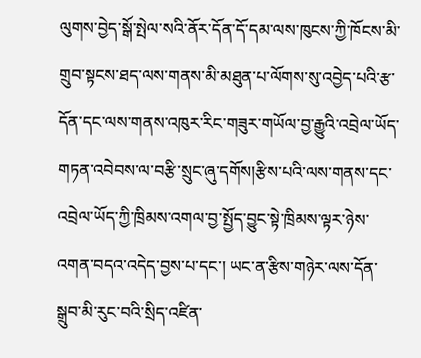ལུགས་བྱེད་སྒོ་སྤེལ་སའི་ནོར་དོན་དོ་དམ་ལས་ཁུངས་ཀྱི་ཁོངས་མི་གྲུབ་སྟངས་ཐད་ལས་གནས་མི་མཐུན་པ་ལོགས་སུ་འབྱེད་པའི་རྩ་དོན་དང་ལས་གནས་འཁུར་རིང་གཟུར་གཡོལ་བྱ་རྒྱུའི་འབྲེལ་ཡོད་གཏན་འབེབས་ལ་བརྩི་སྲུང་ཞུ་དགོས།རྩིས་པའི་ལས་གནས་དང་འབྲེལ་ཡོད་ཀྱི་ཁྲིམས་འགལ་བྱ་སྤྱོད་བྱུང་སྟེ་ཁྲིམས་ལྟར་ཉེས་འགན་བདའ་འདེད་བྱས་པ་དང་། ཡང་ན་རྩིས་གཉེར་ལས་དོན་སྒྲུབ་མི་རུང་བའི་སྲིད་འཛིན་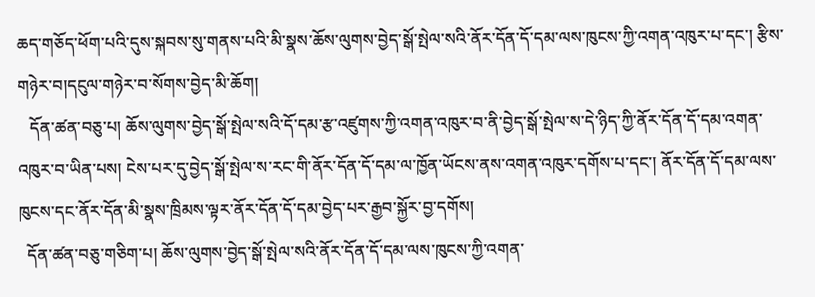ཆད་གཅོད་ཕོག་པའི་དུས་སྐབས་སུ་གནས་པའི་མི་སྣས་ཆོས་ལུགས་བྱེད་སྒོ་སྤེལ་སའི་ནོར་དོན་དོ་དམ་ལས་ཁུངས་ཀྱི་འགན་འཁུར་པ་དང་། རྩིས་གཉེར་བ།དངུལ་གཉེར་བ་སོགས་བྱེད་མི་ཆོག།
   དོན་ཚན་བཅུ་པ། ཆོས་ལུགས་བྱེད་སྒོ་སྤེལ་སའི་དོ་དམ་རྩ་འཛུགས་ཀྱི་འགན་འཁུར་བ་ནི་བྱེད་སྒོ་སྤེལ་ས་དེ་ཉིད་ཀྱི་ནོར་དོན་དོ་དམ་འགན་འཁུར་བ་ཡིན་པས། ངེས་པར་དུ་བྱེད་སྒོ་སྤེལ་ས་རང་གི་ནོར་དོན་དོ་དམ་ལ་ཁྱོན་ཡོངས་ནས་འགན་འཁུར་དགོས་པ་དང་། ནོར་དོན་དོ་དམ་ལས་ཁུངས་དང་ནོར་དོན་མི་སྣས་ཁྲིམས་ལྟར་ནོར་དོན་དོ་དམ་བྱེད་པར་རྒྱབ་སྐྱོར་བྱ་དགོས།
  དོན་ཚན་བཅུ་གཅིག་པ། ཆོས་ལུགས་བྱེད་སྒོ་སྤེལ་སའི་ནོར་དོན་དོ་དམ་ལས་ཁུངས་ཀྱི་འགན་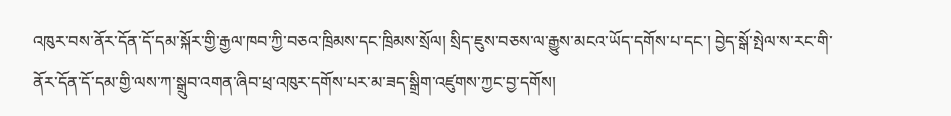འཁུར་བས་ནོར་དོན་དོ་དམ་སྐོར་གྱི་རྒྱལ་ཁབ་ཀྱི་བཅའ་ཁྲིམས་དང་ཁྲིམས་སྲོལ། སྲིད་ཇུས་བཅས་ལ་རྒྱུས་མངའ་ཡོད་དགོས་པ་དང་། བྱེད་སྒོ་སྤེལ་ས་རང་གི་ནོར་དོན་དོ་དམ་གྱི་ལས་ཀ་སྒྲུབ་འགན་ཞིབ་ཕྲ་འཁུར་དགོས་པར་མ་ཟད་སྒྲིག་འཛུགས་ཀྱང་བྱ་དགོས།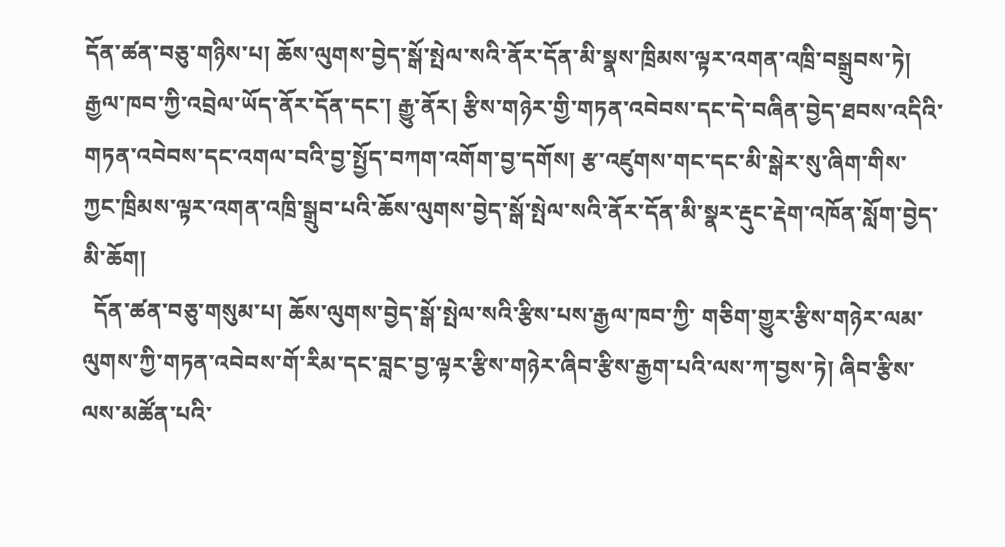དོན་ཚན་བཅུ་གཉིས་པ། ཆོས་ལུགས་བྱེད་སྒོ་སྤེལ་སའི་ནོར་དོན་མི་སྣས་ཁྲིམས་ལྟར་འགན་འཁྲི་བསྒྲུབས་ཏེ། རྒྱལ་ཁབ་ཀྱི་འབྲེལ་ཡོད་ནོར་དོན་དང་། རྒྱུ་ནོར། རྩིས་གཉེར་གྱི་གཏན་འབེབས་དང་དེ་བཞིན་བྱེད་ཐབས་འདིའི་གཏན་འབེབས་དང་འགལ་བའི་བྱ་སྤྱོད་བཀག་འགོག་བྱ་དགོས། རྩ་འཛུགས་གང་དང་མི་སྒེར་སུ་ཞིག་གིས་ཀྱང་ཁྲིམས་ལྟར་འགན་འཁྲི་སྒྲུབ་པའི་ཆོས་ལུགས་བྱེད་སྒོ་སྤེལ་སའི་ནོར་དོན་མི་སྣར་རྡུང་རྡེག་འཁོན་སློག་བྱེད་མི་ཆོག།
  དོན་ཚན་བཅུ་གསུམ་པ། ཆོས་ལུགས་བྱེད་སྒོ་སྤེལ་སའི་རྩིས་པས་རྒྱལ་ཁབ་ཀྱི་ གཅིག་གྱུར་རྩིས་གཉེར་ལམ་ལུགས་ཀྱི་གཏན་འབེབས་གོ་རིམ་དང་བླང་བྱ་ལྟར་རྩིས་གཉེར་ཞིབ་རྩིས་རྒྱག་པའི་ལས་ཀ་བྱས་ཏེ། ཞིབ་རྩིས་ལས་མཚོན་པའི་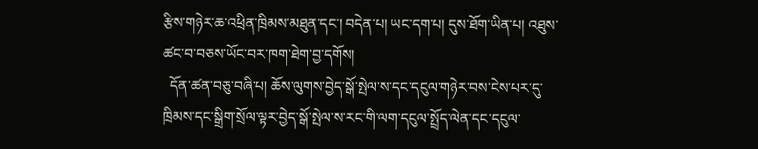རྩིས་གཉེར་ཆ་འཕྲིན་ཁྲིམས་མཐུན་དང་། བདེན་པ། ཡང་དག་པ། དུས་ཐོག་ཡིན་པ། འཐུས་ཚང་བ་བཅས་ཡོང་བར་ཁག་ཐེག་བྱ་དགོས།
  དོན་ཚན་བཅུ་བཞི་པ། ཆོས་ལུགས་བྱེད་སྒོ་སྤེལ་ས་དང་དངུལ་གཉེར་བས་ངེས་པར་དུ་ཁྲིམས་དང་སྒྲིག་སྲོལ་ལྟར་བྱེད་སྒོ་སྤེལ་ས་རང་གི་ལག་དངུལ་སྤྲོད་ལེན་དང་དངུལ་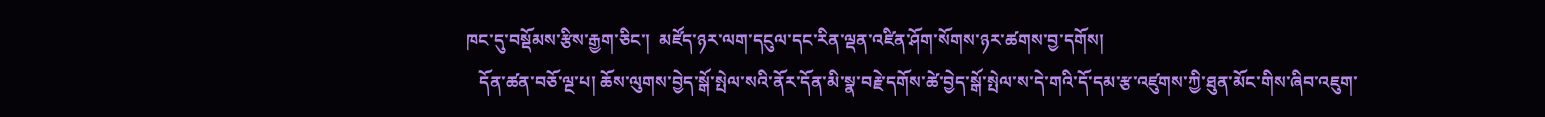ཁང་དུ་བསྡོམས་རྩིས་རྒྱག་ཅིང་།  མཛོད་ཉར་ལག་དངུལ་དང་རིན་ལྡན་འཛིན་ཤོག་སོགས་ཉར་ཚགས་བྱ་དགོས།
   དོན་ཚན་བཅོ་ལྔ་པ། ཆོས་ལུགས་བྱེད་སྒོ་སྤེལ་སའི་ནོར་དོན་མི་སྣ་བརྗེ་དགོས་ཚེ་བྱེད་སྒོ་སྤེལ་ས་དེ་གའི་དོ་དམ་རྩ་འཛུགས་ཀྱི་ཐུན་མོང་གིས་ཞིབ་འཇུག་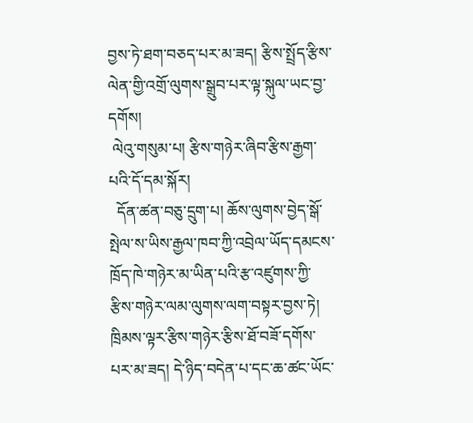བྱས་ཏེ་ཐག་བཅད་པར་མ་ཟད། རྩིས་སྤྲོད་རྩིས་ལེན་གྱི་འགྲོ་ལུགས་སྒྲུབ་པར་ལྟ་སྐུལ་ཡང་བྱ་དགོས།
 ལེའུ་གསུམ་པ། རྩིས་གཉེར་ཞིབ་རྩིས་རྒྱག་པའི་དོ་དམ་སྐོར།
  དོན་ཚན་བཅུ་དྲུག་པ། ཆོས་ལུགས་བྱེད་སྒོ་སྤེལ་ས་ཡིས་རྒྱལ་ཁབ་ཀྱི་འབྲེལ་ཡོད་དམངས་ཁྲོད་ཁེ་གཉེར་མ་ཡིན་པའི་རྩ་འཛུགས་ཀྱི་རྩིས་གཉེར་ལམ་ལུགས་ལག་བསྟར་བྱས་ཏེ། ཁྲིམས་ལྟར་རྩིས་གཉེར་རྩིས་ཐོ་བཟོ་དགོས་པར་མ་ཟད། དེ་ཉིད་བདེན་པ་དང་ཆ་ཚང་ཡོང་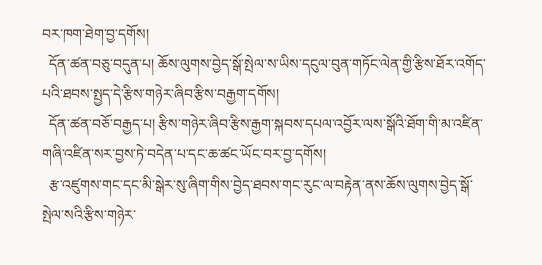བར་ཁག་ཐེག་བྱ་དགོས།
  དོན་ཚན་བཅུ་བདུན་པ། ཆོས་ལུགས་བྱེད་སྒོ་སྤེལ་ས་ཡིས་དངུལ་བུན་གཏོང་ལེན་གྱི་རྩིས་ཐོར་འགོད་པའི་ཐབས་སྤྱད་དེ་རྩིས་གཉེར་ཞིབ་རྩིས་བརྒྱག་དགོས།
  དོན་ཚན་བཅོ་བརྒྱད་པ། རྩིས་གཉེར་ཞིབ་རྩིས་རྒྱག་སྐབས་དཔལ་འབྱོར་ལས་སྒོའི་ཐོག་གི་མ་འཛིན་གཞི་འཛིན་སར་བྱས་ཏེ་བདེན་པ་དང་ཆ་ཚང་ཡོང་བར་བྱ་དགོས།
  རྩ་འཛུགས་གང་དང་མི་སྒེར་སུ་ཞིག་གིས་བྱེད་ཐབས་གང་རུང་ལ་བརྟེན་ནས་ཆོས་ལུགས་བྱེད་སྒོ་སྤེལ་སའི་རྩིས་གཉེར་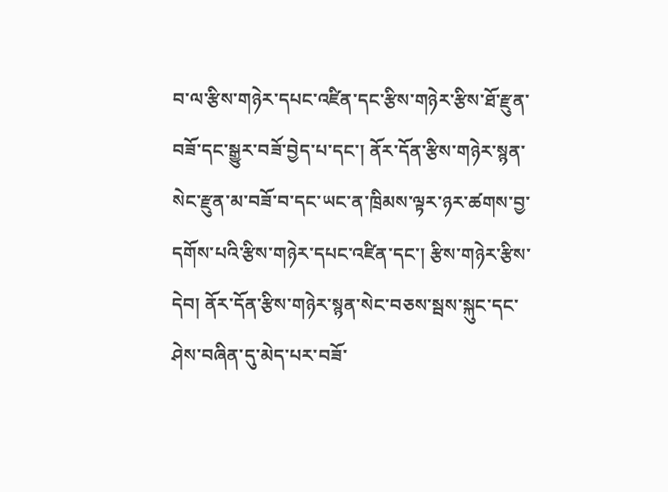བ་ལ་རྩིས་གཉེར་དཔང་འཛིན་དང་རྩིས་གཉེར་རྩིས་ཐོ་རྫུན་བཟོ་དང་སྒྱུར་བཟོ་བྱེད་པ་དང་། ནོར་དོན་རྩིས་གཉེར་སྙན་སེང་རྫུན་མ་བཟོ་བ་དང་ཡང་ན་ཁྲིམས་ལྟར་ཉར་ཚགས་བྱ་དགོས་པའི་རྩིས་གཉེར་དཔང་འཛིན་དང་། རྩིས་གཉེར་རྩིས་དེབ། ནོར་དོན་རྩིས་གཉེར་སྙན་སེང་བཅས་སྦས་སྐུང་དང་ཤེས་བཞིན་དུ་མེད་པར་བཟོ་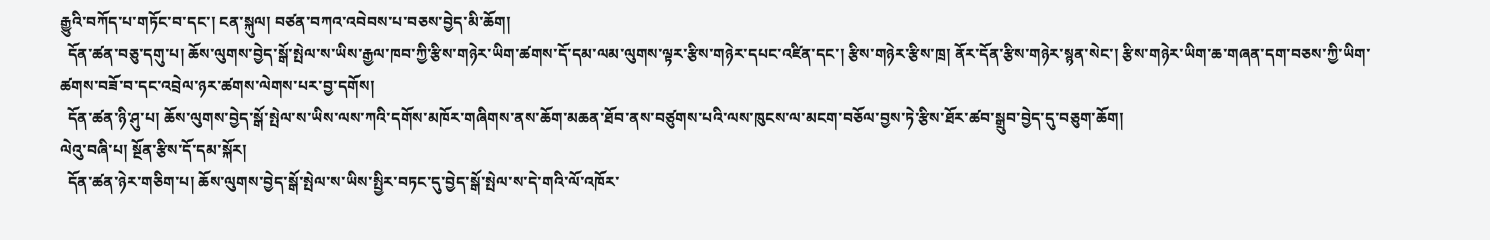རྒྱུའི་བཀོད་པ་གཏོང་བ་དང་། ངན་སྐུལ། བཙན་བཀའ་འབེབས་པ་བཅས་བྱེད་མི་ཆོག།
  དོན་ཚན་བཅུ་དགུ་པ། ཆོས་ལུགས་བྱེད་སྒོ་སྤེལ་ས་ཡིས་རྒྱལ་ཁབ་ཀྱི་རྩིས་གཉེར་ཡིག་ཚགས་དོ་དམ་ལམ་ལུགས་ལྟར་རྩིས་གཉེར་དཔང་འཛིན་དང་། རྩིས་གཉེར་རྩིས་ཁྲ། ནོར་དོན་རྩིས་གཉེར་སྙན་སེང་། རྩིས་གཉེར་ཡིག་ཆ་གཞན་དག་བཅས་ཀྱི་ཡིག་ཚགས་བཟོ་བ་དང་འབྲེལ་ཉར་ཚགས་ལེགས་པར་བྱ་དགོས།
  དོན་ཚན་ཉི་ཤུ་པ། ཆོས་ལུགས་བྱེད་སྒོ་སྤེལ་ས་ཡིས་ལས་ཀའི་དགོས་མཁོར་གཞིགས་ནས་ཆོག་མཆན་ཐོབ་ནས་བཙུགས་པའི་ལས་ཁུངས་ལ་མངག་བཅོལ་བྱས་ཏེ་རྩིས་ཐོར་ཚབ་སྒྲུབ་བྱེད་དུ་བཅུག་ཆོག།
ལེའུ་བཞི་པ། སྔོན་རྩིས་དོ་དམ་སྐོར།
  དོན་ཚན་ཉེར་གཅིག་པ། ཆོས་ལུགས་བྱེད་སྒོ་སྤེལ་ས་ཡིས་སྤྱིར་བཏང་དུ་བྱེད་སྒོ་སྤེལ་ས་དེ་གའི་ལོ་འཁོར་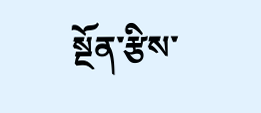སྔོན་རྩིས་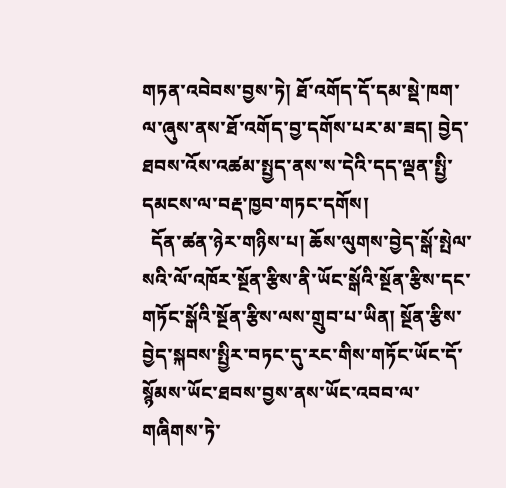གཏན་འབེབས་བྱས་ཏེ། ཐོ་འགོད་དོ་དམ་སྡེ་ཁག་ལ་ཞུས་ནས་ཐོ་འགོད་བྱ་དགོས་པར་མ་ཟད། བྱེད་ཐབས་འོས་འཚམ་སྤྱད་ནས་ས་དེའི་དད་ལྡན་སྤྱི་དམངས་ལ་བརྡ་ཁྱབ་གཏང་དགོས།
  དོན་ཚན་ཉེར་གཉིས་པ། ཆོས་ལུགས་བྱེད་སྒོ་སྤེལ་སའི་ལོ་འཁོར་སྔོན་རྩིས་ནི་ཡོང་སྒོའི་སྔོན་རྩིས་དང་གཏོང་སྒོའི་སྔོན་རྩིས་ལས་གྲུབ་པ་ཡིན། སྔོན་རྩིས་བྱེད་སྐབས་སྤྱིར་བཏང་དུ་རང་གིས་གཏོང་ཡོང་དོ་སྙོམས་ཡོང་ཐབས་བྱས་ནས་ཡོང་འབབ་ལ་གཞིགས་ཏེ་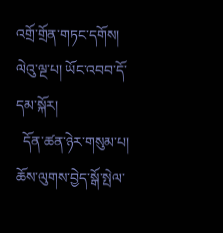འགྲོ་གྲོན་གཏང་དགོས།
ལེའུ་ལྔ་པ། ཡོང་འབབ་དོ་དམ་སྐོར།
  དོན་ཚན་ཉེར་གསུམ་པ། ཆོས་ལུགས་བྱེད་སྒོ་སྤེལ་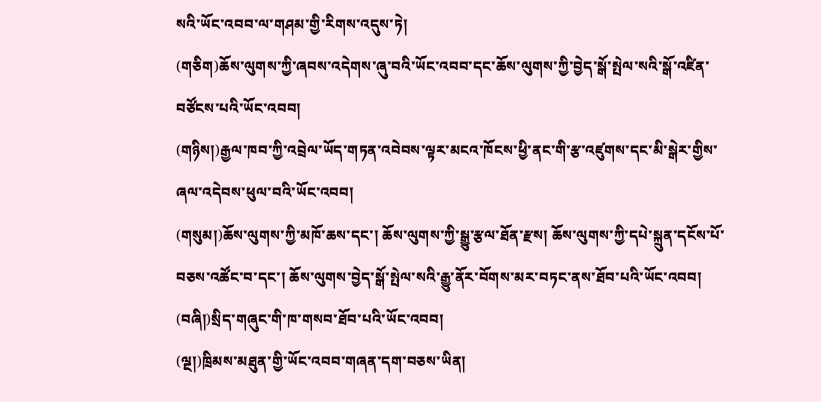སའི་ཡོང་འབབ་ལ་གཤམ་གྱི་རིགས་འདུས་ཏེ།
(གཅིག)ཆོས་ལུགས་ཀྱི་ཞབས་འདེགས་ཞུ་བའི་ཡོང་འབབ་དང་ཆོས་ལུགས་ཀྱི་བྱེད་སྒོ་སྤེལ་སའི་སྒོ་འཛིན་བཙོངས་པའི་ཡོང་འབབ།
(གཉིས།)རྒྱལ་ཁབ་ཀྱི་འབྲེལ་ཡོད་གཏན་འབེབས་ལྟར་མངའ་ཁོངས་ཕྱི་ནང་གི་རྩ་འཛུགས་དང་མི་སྒེར་གྱིས་ཞལ་འདེབས་ཕུལ་བའི་ཡོང་འབབ།
(གསུམ།)ཆོས་ལུགས་ཀྱི་མཁོ་ཆས་དང་། ཆོས་ལུགས་ཀྱི་སྒྱུ་རྩལ་ཐོན་རྫས། ཆོས་ལུགས་ཀྱི་དཔེ་སྐྲུན་དངོས་པོ་བཅས་འཚོང་བ་དང་། ཆོས་ལུགས་བྱེད་སྒོ་སྤེལ་སའི་རྒྱུ་ནོར་བོགས་མར་བཏང་ནས་ཐོབ་པའི་ཡོང་འབབ།
(བཞི།)སྲིད་གཞུང་གི་ཁ་གསབ་ཐོབ་པའི་ཡོང་འབབ།
(ལྔ།)ཁྲིམས་མཐུན་གྱི་ཡོང་འབབ་གཞན་དག་བཅས་ཡིན།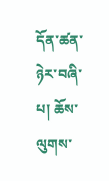དོན་ཚན་ཉེར་བཞི་པ། ཆོས་ལུགས་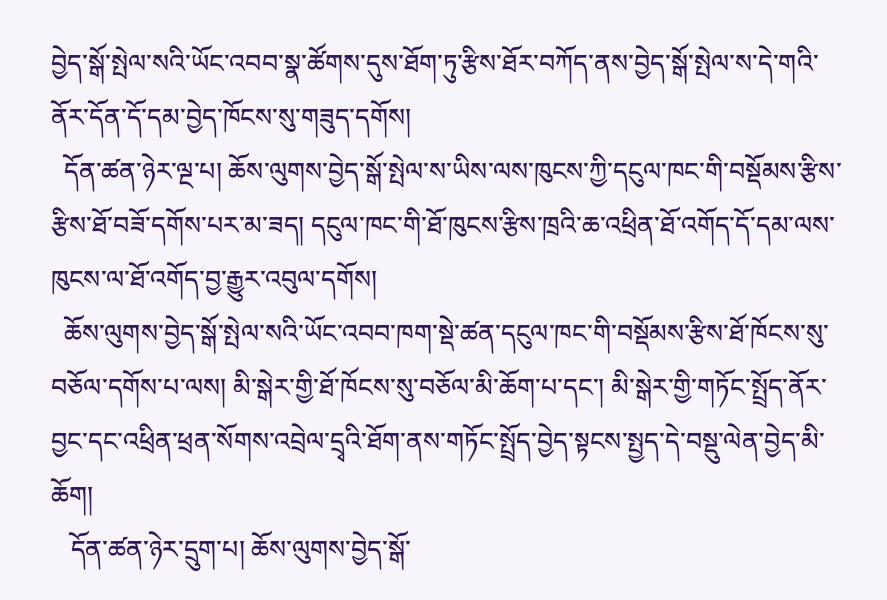བྱེད་སྒོ་སྤེལ་སའི་ཡོང་འབབ་སྣ་ཚོགས་དུས་ཐོག་ཏུ་རྩིས་ཐོར་བཀོད་ནས་བྱེད་སྒོ་སྤེལ་ས་དེ་གའི་ནོར་དོན་དོ་དམ་བྱེད་ཁོངས་སུ་གཟུད་དགོས།
  དོན་ཚན་ཉེར་ལྔ་པ། ཆོས་ལུགས་བྱེད་སྒོ་སྤེལ་ས་ཡིས་ལས་ཁུངས་ཀྱི་དངུལ་ཁང་གི་བསྡོམས་རྩིས་རྩིས་ཐོ་བཟོ་དགོས་པར་མ་ཟད། དངུལ་ཁང་གི་ཐོ་ཁུངས་རྩིས་ཁྲའི་ཆ་འཕྲིན་ཐོ་འགོད་དོ་དམ་ལས་ཁུངས་ལ་ཐོ་འགོད་བྱ་རྒྱུར་འབུལ་དགོས།
  ཆོས་ལུགས་བྱེད་སྒོ་སྤེལ་སའི་ཡོང་འབབ་ཁག་སྡེ་ཚན་དངུལ་ཁང་གི་བསྡོམས་རྩིས་ཐོ་ཁོངས་སུ་བཅོལ་དགོས་པ་ལས། མི་སྒེར་གྱི་ཐོ་ཁོངས་སུ་བཅོལ་མི་ཆོག་པ་དང་། མི་སྒེར་གྱི་གཏོང་སྤྲོད་ནོར་བྱང་དང་འཕྲིན་ཕྲན་སོགས་འབྲེལ་དྲྭའི་ཐོག་ནས་གཏོང་སྤྲོད་བྱེད་སྟངས་སྤྱད་དེ་བསྡུ་ལེན་བྱེད་མི་ཆོག།
   དོན་ཚན་ཉེར་དྲུག་པ། ཆོས་ལུགས་བྱེད་སྒོ་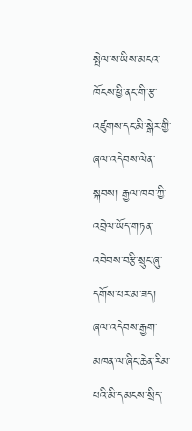སྤེལ་ས་ཡིས་མངའ་ཁོངས་ཕྱི་ནང་གི་རྩ་འཛུགས་དང་མི་སྒེར་གྱི་ཞལ་འདེབས་ལེན་སྐབས། རྒྱལ་ཁབ་ཀྱི་འབྲེལ་ཡོད་གཏན་འབེབས་བརྩི་སྲུང་ཞུ་དགོས་པར་མ་ཟད། ཞལ་འདེབས་རྒྱག་མཁན་ལ་ཞིང་ཆེན་རིམ་པའི་མི་དམངས་སྲིད་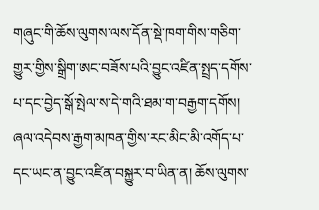གཞུང་གི་ཆོས་ལུགས་ལས་དོན་སྡེ་ཁག་གིས་གཅིག་གྱུར་གྱིས་སྒྲིག་ཨང་བཟོས་པའི་བྱུང་འཛིན་སྤྲད་དགོས་པ་དང་བྱེད་སྒོ་སྤེལ་ས་དེ་གའི་ཐམ་ག་བརྒྱག་དགོས། ཞལ་འདེབས་རྒྱག་མཁན་གྱིས་རང་མིང་མི་འགོད་པ་དང་ཡང་ན་བྱུང་འཛིན་བསྐྱུར་བ་ཡིན་ན། ཆོས་ལུགས་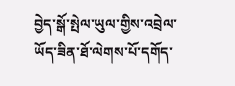བྱེད་སྒོ་སྤེལ་ཡུལ་གྱིས་འབྲེལ་ཡོད་ཟིན་ཐོ་ལེགས་པོ་དགོད་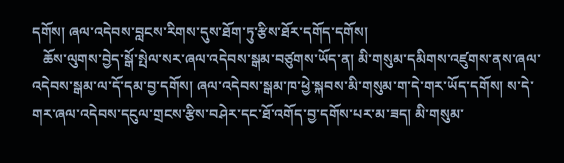དགོས། ཞལ་འདེབས་བླངས་རིགས་དུས་ཐོག་ཏུ་རྩིས་ཐོར་དགོད་དགོས།
   ཆོས་ལུགས་བྱེད་སྒོ་སྤེལ་སར་ཞལ་འདེབས་སྒམ་བཙུགས་ཡོད་ན། མི་གསུམ་དམིགས་འཛུགས་ནས་ཞལ་འདེབས་སྒམ་ལ་དོ་དམ་བྱ་དགོས། ཞལ་འདེབས་སྒམ་ཁ་ཕྱེ་སྐབས་མི་གསུམ་ག་དེ་གར་ཡོད་དགོས། ས་དེ་གར་ཞལ་འདེབས་དངུལ་གྲངས་རྩིས་བཤེར་དང་ཐོ་འགོད་བྱ་དགོས་པར་མ་ཟད། མི་གསུམ་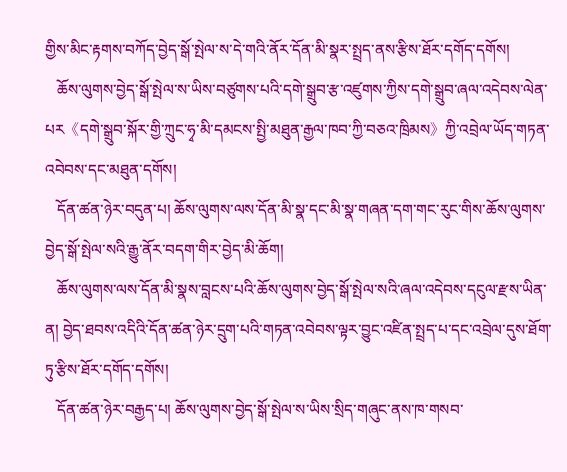གྱིས་མིང་རྟགས་བཀོད་བྱེད་སྒོ་སྤེལ་ས་དེ་གའི་ནོར་དོན་མི་སྣར་སྤྲད་ནས་རྩིས་ཐོར་དགོད་དགོས།
   ཆོས་ལུགས་བྱེད་སྒོ་སྤེལ་ས་ཡིས་བཙུགས་པའི་དགེ་སྒྲུབ་རྩ་འཛུགས་ཀྱིས་དགེ་སྒྲུབ་ཞལ་འདེབས་ལེན་པར《དགེ་སྒྲུབ་སྐོར་གྱི་ཀྲུང་ཧྭ་མི་དམངས་སྤྱི་མཐུན་རྒྱལ་ཁབ་ཀྱི་བཅའ་ཁྲིམས》ཀྱི་འབྲེལ་ཡོད་གཏན་འབེབས་དང་མཐུན་དགོས།
   དོན་ཚན་ཉེར་བདུན་པ། ཆོས་ལུགས་ལས་དོན་མི་སྣ་དང་མི་སྣ་གཞན་དག་གང་རུང་གིས་ཆོས་ལུགས་བྱེད་སྒོ་སྤེལ་སའི་རྒྱུ་ནོར་བདག་གིར་བྱེད་མི་ཆོག།
   ཆོས་ལུགས་ལས་དོན་མི་སྣས་བླངས་པའི་ཆོས་ལུགས་བྱེད་སྒོ་སྤེལ་སའི་ཞལ་འདེབས་དངུལ་རྫས་ཡིན་ན། བྱེད་ཐབས་འདིའི་དོན་ཚན་ཉེར་དྲུག་པའི་གཏན་འབེབས་ལྟར་བྱུང་འཛིན་སྤྲད་པ་དང་འབྲེལ་དུས་ཐོག་ཏུ་རྩིས་ཐོར་དགོད་དགོས།
   དོན་ཚན་ཉེར་བརྒྱད་པ། ཆོས་ལུགས་བྱེད་སྒོ་སྤེལ་ས་ཡིས་སྲིད་གཞུང་ནས་ཁ་གསབ་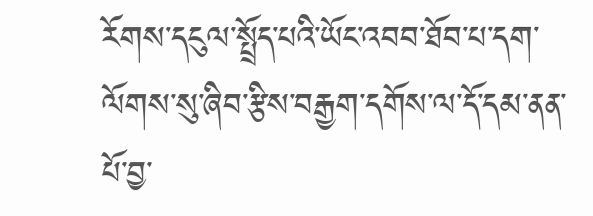རོགས་དངུལ་སྤྲོད་པའི་ཡོང་འབབ་ཐོབ་པ་དག་ལོགས་སུ་ཞིབ་རྩིས་བརྒྱག་དགོས་ལ་དོ་དམ་ནན་པོ་བྱ་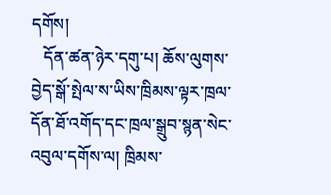དགོས།
   དོན་ཚན་ཉེར་དགུ་པ། ཆོས་ལུགས་བྱེད་སྒོ་སྤེལ་ས་ཡིས་ཁྲིམས་ལྟར་ཁྲལ་དོན་ཐོ་འགོད་དང་ཁྲལ་སྒྲུབ་སྙན་སེང་འབུལ་དགོས་ལ། ཁྲིམས་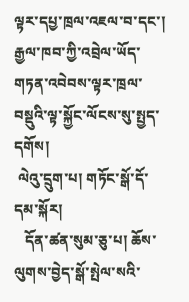ལྟར་དཔྱ་ཁྲལ་འཇལ་བ་དང་། རྒྱལ་ཁབ་ཀྱི་འབྲེལ་ཡོད་གཏན་འབེབས་ལྟར་ཁྲལ་བསྡུའི་ལྟ་སྐྱོང་ལོངས་སུ་སྤྱད་དགོས།
 ལེའུ་དྲུག་པ། གཏོང་སྒོ་དོ་དམ་སྐོར།
   དོན་ཚན་སུམ་ཅུ་པ། ཆོས་ལུགས་བྱེད་སྒོ་སྤེལ་སའི་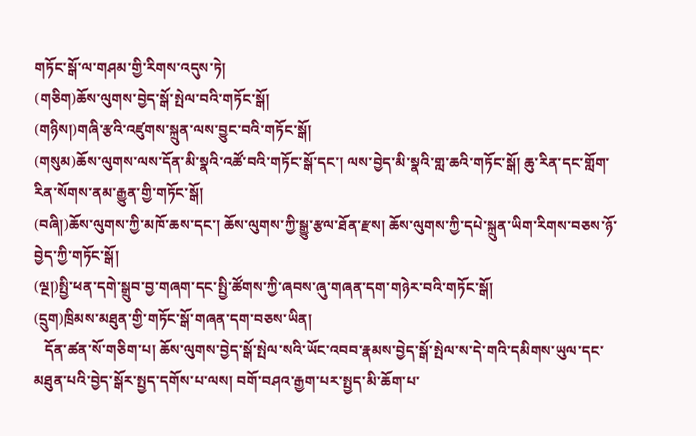གཏོང་སྒོ་ལ་གཤམ་གྱི་རིགས་འདུས་ཏེ།
(གཅིག)ཆོས་ལུགས་བྱེད་སྒོ་སྤེལ་བའི་གཏོང་སྒོ།
(གཉིས།)གཞི་རྩའི་འཛུགས་སྐྲུན་ལས་བྱུང་བའི་གཏོང་སྒོ།
(གསུམ)ཆོས་ལུགས་ལས་དོན་མི་སྣའི་འཚོ་བའི་གཏོང་སྒོ་དང་། ལས་བྱེད་མི་སྣའི་གླ་ཆའི་གཏོང་སྒོ། ཆུ་རིན་དང་གློག་རིན་སོགས་ནམ་རྒྱུན་གྱི་གཏོང་སྒོ།
(བཞི།)ཆོས་ལུགས་ཀྱི་མཁོ་ཆས་དང་། ཆོས་ལུགས་ཀྱི་སྒྱུ་རྩལ་ཐོན་རྫས། ཆོས་ལུགས་ཀྱི་དཔེ་སྐྲུན་ཡིག་རིགས་བཅས་ཉོ་བྱེད་ཀྱི་གཏོང་སྒོ།
(ལྔ།)སྤྱི་ཕན་དགེ་སྒྲུབ་བྱ་གཞག་དང་སྤྱི་ཚོགས་ཀྱི་ཞབས་ཞུ་གཞན་དག་གཉེར་བའི་གཏོང་སྒོ།
(དྲུག)ཁྲིམས་མཐུན་གྱི་གཏོང་སྒོ་གཞན་དག་བཅས་ཡིན།
   དོན་ཚན་སོ་གཅིག་པ། ཆོས་ལུགས་བྱེད་སྒོ་སྤེལ་སའི་ཡོང་འབབ་རྣམས་བྱེད་སྒོ་སྤེལ་ས་དེ་གའི་དམིགས་ཡུལ་དང་མཐུན་པའི་བྱེད་སྒོར་སྤྱད་དགོས་པ་ལས། བགོ་བཤའ་རྒྱག་པར་སྤྱད་མི་ཆོག་པ་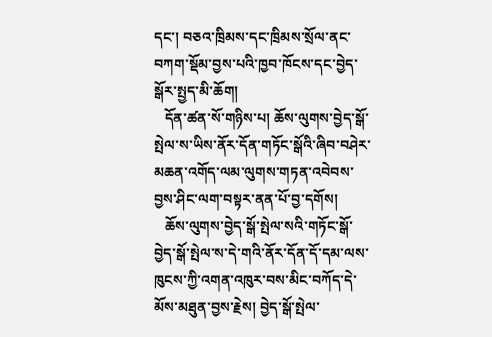དང་། བཅའ་ཁྲིམས་དང་ཁྲིམས་སྲོལ་ནང་བཀག་སྡོམ་བྱས་པའི་ཁྱབ་ཁོངས་དང་བྱེད་སྒོར་སྤྱད་མི་ཆོག།
   དོན་ཚན་སོ་གཉིས་པ། ཆོས་ལུགས་བྱེད་སྒོ་སྤེལ་ས་ཡིས་ནོར་དོན་གཏོང་སྒོའི་ཞིབ་བཤེར་མཆན་འགོད་ལམ་ལུགས་གཏན་འབེབས་བྱས་ཤིང་ལག་བསྟར་ནན་པོ་བྱ་དགོས།
   ཆོས་ལུགས་བྱེད་སྒོ་སྤེལ་སའི་གཏོང་སྒོ་བྱེད་སྒོ་སྤེལ་ས་དེ་གའི་ནོར་དོན་དོ་དམ་ལས་ཁུངས་ཀྱི་འགན་འཁུར་བས་མིང་བཀོད་དེ་མོས་མཐུན་བྱས་རྗེས། བྱེད་སྒོ་སྤེལ་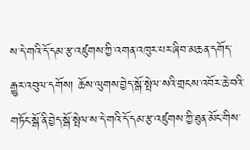ས་དེ་གའི་དོ་དམ་རྩ་འཛུགས་ཀྱི་འགན་འཁུར་པར་ཞིབ་མཆན་དགོད་རྒྱུར་འབུལ་དགོས། ཆོས་ལུགས་བྱེད་སྒོ་སྤེལ་སའི་གྲངས་འབོར་ཆེ་བའི་གཏོང་སྒོ་ནི་བྱེད་སྒོ་སྤེལ་ས་དེ་གའི་དོ་དམ་རྩ་འཛུགས་ཀྱི་ཐུན་མོང་གིས་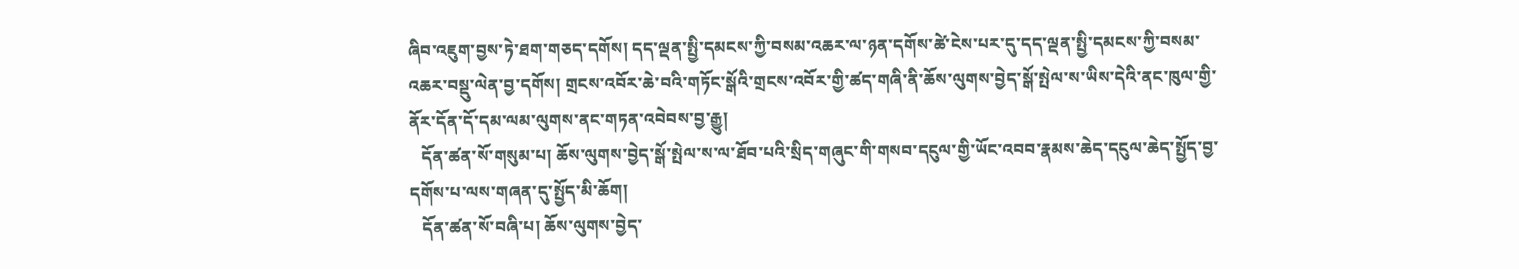ཞིབ་འཇུག་བྱས་ཏེ་ཐག་གཅད་དགོས། དད་ལྡན་སྤྱི་དམངས་ཀྱི་བསམ་འཆར་ལ་ཉན་དགོས་ཚེ་ངེས་པར་དུ་དད་ལྡན་སྤྱི་དམངས་ཀྱི་བསམ་འཆར་བསྡུ་ལེན་བྱ་དགོས། གྲངས་འབོར་ཆེ་བའི་གཏོང་སྒོའི་གྲངས་འབོར་གྱི་ཚད་གཞི་ནི་ཆོས་ལུགས་བྱེད་སྒོ་སྤེལ་ས་ཡིས་དེའི་ནང་ཁུལ་གྱི་ནོར་དོན་དོ་དམ་ལམ་ལུགས་ནང་གཏན་འབེབས་བྱ་རྒྱུ།
   དོན་ཚན་སོ་གསུམ་པ། ཆོས་ལུགས་བྱེད་སྒོ་སྤེལ་ས་ལ་ཐོབ་པའི་སྲིད་གཞུང་གི་གསབ་དངུལ་གྱི་ཡོང་འབབ་རྣམས་ཆེད་དངུལ་ཆེད་སྤྱོད་བྱ་དགོས་པ་ལས་གཞན་དུ་སྤྱོད་མི་ཆོག།
   དོན་ཚན་སོ་བཞི་པ། ཆོས་ལུགས་བྱེད་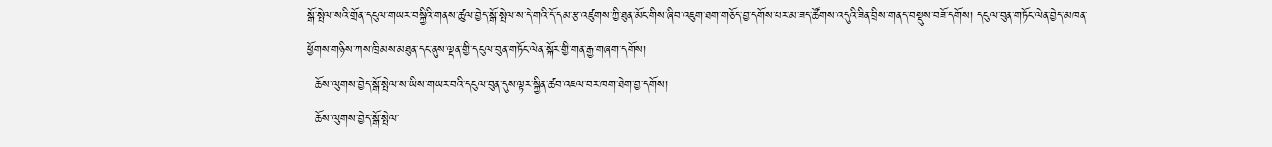སྒོ་སྤེལ་སའི་གྲོན་དངུལ་གཡར་བསྐྱིའི་གནས་ཚུལ་བྱེད་སྒོ་སྤེལ་ས་དེ་གའི་དོ་དམ་རྩ་འཛུགས་ཀྱི་ཐུན་མོང་གིས་ཞིབ་འཇུག་ཐག་གཅོད་བྱ་དགོས་པར་མ་ཟད་ཚོགས་འདུའི་ཟིན་བྲིས་གནད་བསྡུས་བཟོ་དགོས། དངུལ་བུན་གཏོང་ལེན་བྱེད་མཁན་ཕྱོགས་གཉིས་ཀས་ཁྲིམས་མཐུན་དང་ནུས་ལྡན་གྱི་དངུལ་བུན་གཏོང་ལེན་སྐོར་གྱི་གན་རྒྱ་གཞག་དགོས།
  ཆོས་ལུགས་བྱེད་སྒོ་སྤེལ་ས་ཡིས་གཡར་བའི་དངུལ་བུན་དུས་ལྟར་སྐྱིན་ཚབ་འཇལ་བར་ཁག་ཐེག་བྱ་དགོས།
  ཆོས་ལུགས་བྱེད་སྒོ་སྤེལ་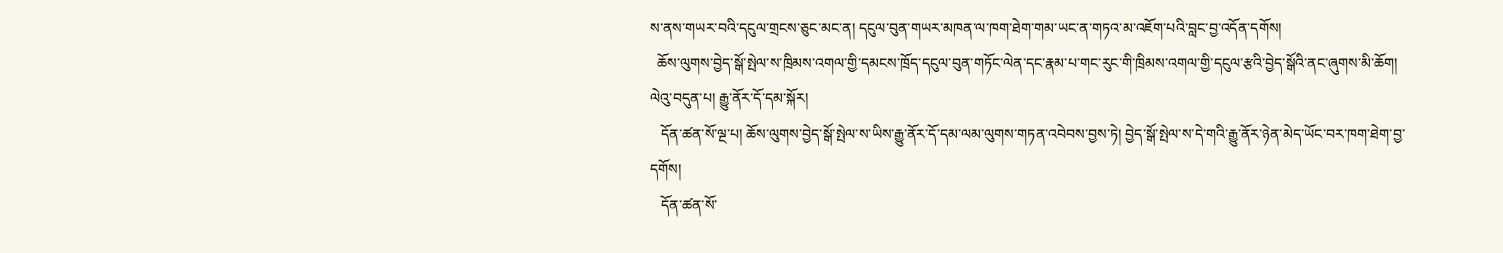ས་ནས་གཡར་བའི་དངུལ་གྲངས་ཅུང་མང་ན། དངུལ་བུན་གཡར་མཁན་ལ་ཁག་ཐེག་གམ་ཡང་ན་གཏའ་མ་འཇོག་པའི་བླང་བྱ་འདོན་དགོས།
  ཆོས་ལུགས་བྱེད་སྒོ་སྤེལ་ས་ཁྲིམས་འགལ་གྱི་དམངས་ཁྲོད་དངུལ་བུན་གཏོང་ལེན་དང་རྣམ་པ་གང་རུང་གི་ཁྲིམས་འགལ་གྱི་དངུལ་རྩའི་བྱེད་སྒོའི་ནང་ཞུགས་མི་ཆོག།
ལེའུ་བདུན་པ། རྒྱུ་ནོར་དོ་དམ་སྐོར།
   དོན་ཚན་སོ་ལྔ་པ། ཆོས་ལུགས་བྱེད་སྒོ་སྤེལ་ས་ཡིས་རྒྱུ་ནོར་དོ་དམ་ལམ་ལུགས་གཏན་འབེབས་བྱས་ཏེ། བྱེད་སྒོ་སྤེལ་ས་དེ་གའི་རྒྱུ་ནོར་ཉེན་མེད་ཡོང་བར་ཁག་ཐེག་བྱ་དགོས།
   དོན་ཚན་སོ་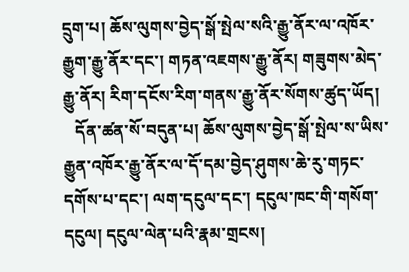དྲུག་པ། ཆོས་ལུགས་བྱེད་སྒོ་སྤེལ་སའི་རྒྱུ་ནོར་ལ་འཁོར་རྒྱུག་རྒྱུ་ནོར་དང་། གཏན་འཇགས་རྒྱུ་ནོར། གཟུགས་མེད་རྒྱུ་ནོར། རིག་དངོས་རིག་གནས་རྒྱུ་ནོར་སོགས་ཚུད་ཡོད།
   དོན་ཚན་སོ་བདུན་པ། ཆོས་ལུགས་བྱེད་སྒོ་སྤེལ་ས་ཡིས་རྒྱུན་འཁོར་རྒྱུ་ནོར་ལ་དོ་དམ་བྱེད་ཤུགས་ཆེ་རུ་གཏང་དགོས་པ་དང་། ལག་དངུལ་དང་། དངུལ་ཁང་གི་གསོག་དངུལ། དངུལ་ལེན་པའི་རྣམ་གྲངས།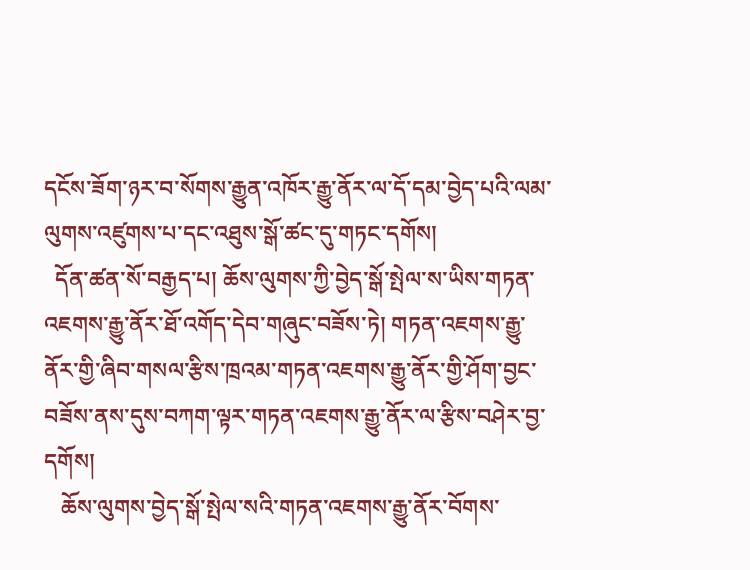དངོས་ཟོག་ཉར་བ་སོགས་རྒྱུན་འཁོར་རྒྱུ་ནོར་ལ་དོ་དམ་བྱེད་པའི་ལམ་ལུགས་འཛུགས་པ་དང་འཐུས་སྒོ་ཚང་དུ་གཏང་དགོས།
  དོན་ཚན་སོ་བརྒྱད་པ། ཆོས་ལུགས་ཀྱི་བྱེད་སྒོ་སྤེལ་ས་ཡིས་གཏན་འཇགས་རྒྱུ་ནོར་ཐོ་འགོད་དེབ་གཞུང་བཟོས་ཏེ། གཏན་འཇགས་རྒྱུ་ནོར་གྱི་ཞིབ་གསལ་རྩིས་ཁྲའམ་གཏན་འཇགས་རྒྱུ་ནོར་གྱི་ཤོག་བྱང་བཟོས་ནས་དུས་བཀག་ལྟར་གཏན་འཇགས་རྒྱུ་ནོར་ལ་རྩིས་བཤེར་བྱ་དགོས།
   ཆོས་ལུགས་བྱེད་སྒོ་སྤེལ་སའི་གཏན་འཇགས་རྒྱུ་ནོར་བོགས་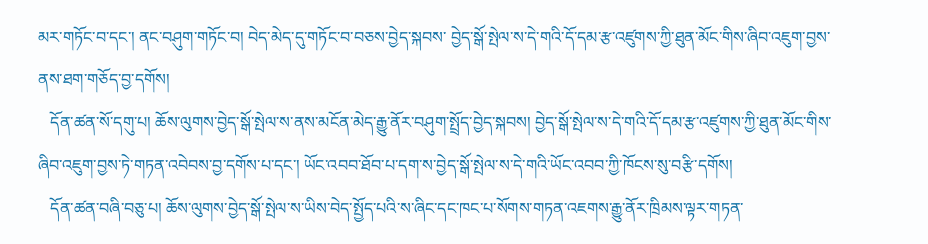མར་གཏོང་བ་དང་། ནང་བཤུག་གཏོང་བ། བེད་མེད་དུ་གཏོང་བ་བཅས་བྱེད་སྐབས་ བྱེད་སྒོ་སྤེལ་ས་དེ་གའི་དོ་དམ་རྩ་འཛུགས་ཀྱི་ཐུན་མོང་གིས་ཞིབ་འཇུག་བྱས་ནས་ཐག་གཅོད་བྱ་དགོས།
   དོན་ཚན་སོ་དགུ་པ། ཆོས་ལུགས་བྱེད་སྒོ་སྤེལ་ས་ནས་མངོན་མེད་རྒྱུ་ནོར་བཤུག་སྤྲོད་བྱེད་སྐབས། བྱེད་སྒོ་སྤེལ་ས་དེ་གའི་དོ་དམ་རྩ་འཛུགས་ཀྱི་ཐུན་མོང་གིས་ཞིབ་འཇུག་བྱས་ཏེ་གཏན་འབེབས་བྱ་དགོས་པ་དང་། ཡོང་འབབ་ཐོབ་པ་དག་ས་བྱེད་སྒོ་སྤེལ་ས་དེ་གའི་ཡོང་འབབ་ཀྱི་ཁོངས་སུ་བརྩི་དགོས།
   དོན་ཚན་བཞི་བཅུ་པ། ཆོས་ལུགས་བྱེད་སྒོ་སྤེལ་ས་ཡིས་བེད་སྤྱོད་པའི་ས་ཞིང་དང་ཁང་པ་སོགས་གཏན་འཇགས་རྒྱུ་ནོར་ཁྲིམས་ལྟར་གཏན་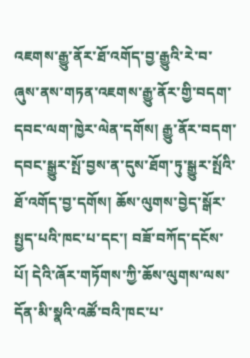འཇགས་རྒྱུ་ནོར་ཐོ་འགོད་བྱ་རྒྱུའི་རེ་བ་ཞུས་ནས་གཏན་འཇགས་རྒྱུ་ནོར་གྱི་བདག་དབང་ལག་ཁྱེར་ལེན་དགོས། རྒྱུ་ནོར་བདག་དབང་སྒྱུར་སྤོ་བྱས་ན་དུས་ཐོག་ཏུ་སྒྱུར་སྤོའི་ཐོ་འགོད་བྱ་དགོས། ཆོས་ལུགས་བྱེད་སྒོར་སྤྱད་པའི་ཁང་པ་དང་། བཟོ་བཀོད་དངོས་པོ། དེའི་ཞོར་གཏོགས་ཀྱི་ཆོས་ལུགས་ལས་དོན་མི་སྣའི་འཚོ་བའི་ཁང་པ་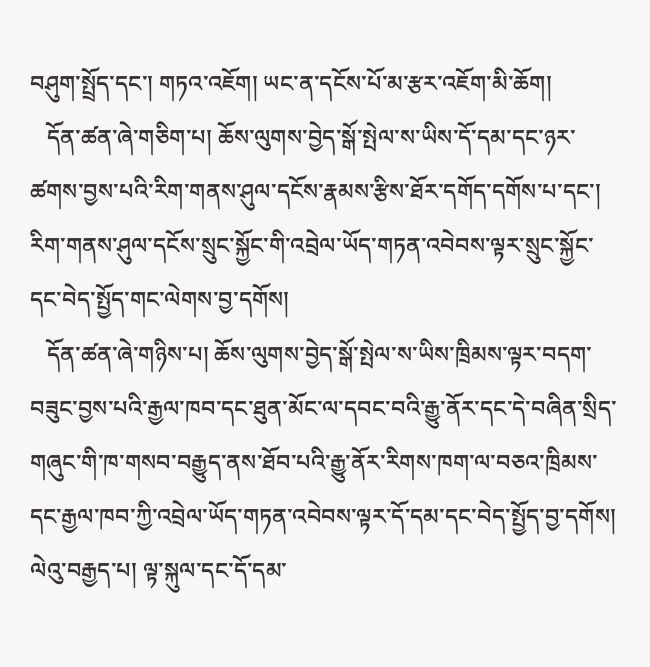བཤུག་སྤྲོད་དང་། གཏའ་འཇོག། ཡང་ན་དངོས་པོ་མ་རྩར་འཇོག་མི་ཆོག།
   དོན་ཚན་ཞེ་གཅིག་པ། ཆོས་ལུགས་བྱེད་སྒོ་སྤེལ་ས་ཡིས་དོ་དམ་དང་ཉར་ཚགས་བྱས་པའི་རིག་གནས་ཤུལ་དངོས་རྣམས་རྩིས་ཐོར་དགོད་དགོས་པ་དང་། རིག་གནས་ཤུལ་དངོས་སྲུང་སྐྱོང་གི་འབྲེལ་ཡོད་གཏན་འབེབས་ལྟར་སྲུང་སྐྱོང་དང་བེད་སྤྱོད་གང་ལེགས་བྱ་དགོས།
   དོན་ཚན་ཞེ་གཉིས་པ། ཆོས་ལུགས་བྱེད་སྒོ་སྤེལ་ས་ཡིས་ཁྲིམས་ལྟར་བདག་བཟུང་བྱས་པའི་རྒྱལ་ཁབ་དང་ཐུན་མོང་ལ་དབང་བའི་རྒྱུ་ནོར་དང་དེ་བཞིན་སྲིད་གཞུང་གི་ཁ་གསབ་བརྒྱུད་ནས་ཐོབ་པའི་རྒྱུ་ནོར་རིགས་ཁག་ལ་བཅའ་ཁྲིམས་དང་རྒྱལ་ཁབ་ཀྱི་འབྲེལ་ཡོད་གཏན་འབེབས་ལྟར་དོ་དམ་དང་བེད་སྤྱོད་བྱ་དགོས།
ལེའུ་བརྒྱད་པ། ལྟ་སྐུལ་དང་དོ་དམ་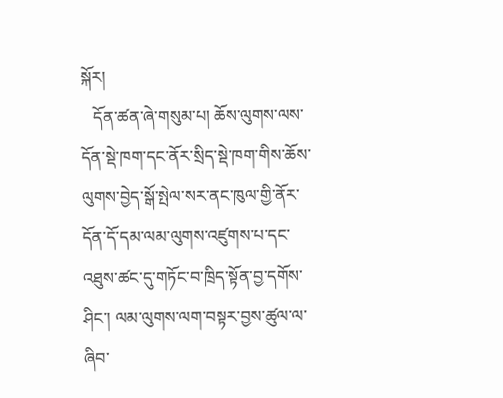སྐོར།
   དོན་ཚན་ཞེ་གསུམ་པ། ཆོས་ལུགས་ལས་དོན་སྡེ་ཁག་དང་ནོར་སྲིད་སྡེ་ཁག་གིས་ཆོས་ལུགས་བྱེད་སྒོ་སྤེལ་སར་ནང་ཁུལ་གྱི་ནོར་དོན་དོ་དམ་ལམ་ལུགས་འཛུགས་པ་དང་འཐུས་ཚང་དུ་གཏོང་བ་ཁྲིད་སྟོན་བྱ་དགོས་ཤིང་། ལམ་ལུགས་ལག་བསྟར་བྱས་ཚུལ་ལ་ཞིབ་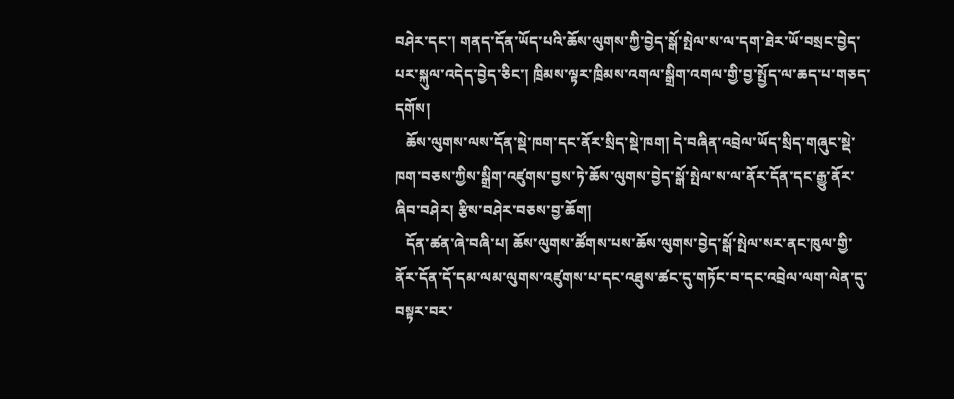བཤེར་དང་། གནད་དོན་ཡོད་པའི་ཆོས་ལུགས་ཀྱི་བྱེད་སྒོ་སྤེལ་ས་ལ་དག་ཐེར་ཡོ་བསྲང་བྱེད་པར་སྐུལ་འདེད་བྱེད་ཅིང་། ཁྲིམས་ལྟར་ཁྲིམས་འགལ་སྒྲིག་འགལ་གྱི་བྱ་སྤྱོད་ལ་ཆད་པ་གཅད་དགོས།
   ཆོས་ལུགས་ལས་དོན་སྡེ་ཁག་དང་ནོར་སྲིད་སྡེ་ཁག། དེ་བཞིན་འབྲེལ་ཡོད་སྲིད་གཞུང་སྡེ་ཁག་བཅས་ཀྱིས་སྒྲིག་འཛུགས་བྱས་ཏེ་ཆོས་ལུགས་བྱེད་སྒོ་སྤེལ་ས་ལ་ནོར་དོན་དང་རྒྱུ་ནོར་ཞིབ་བཤེར། རྩིས་བཤེར་བཅས་བྱ་ཆོག།
   དོན་ཚན་ཞེ་བཞི་པ། ཆོས་ལུགས་ཚོགས་པས་ཆོས་ལུགས་བྱེད་སྒོ་སྤེལ་སར་ནང་ཁུལ་གྱི་ནོར་དོན་དོ་དམ་ལམ་ལུགས་འཛུགས་པ་དང་འཐུས་ཚང་དུ་གཏོང་བ་དང་འབྲེལ་ལག་ལེན་དུ་བསྟར་བར་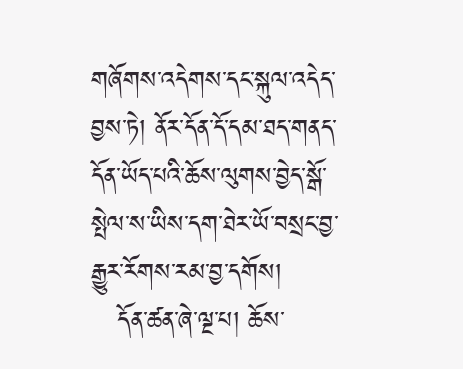གཞོགས་འདེགས་དང་སྐུལ་འདེད་བྱས་ཏེ། ནོར་དོན་དོ་དམ་ཐད་གནད་དོན་ཡོད་པའི་ཆོས་ལུགས་བྱེད་སྒོ་སྤེལ་ས་ཡིས་དག་ཐེར་ཡོ་བསྲང་བྱ་རྒྱུར་རོགས་རམ་བྱ་དགོས།
   དོན་ཚན་ཞེ་ལྔ་པ། ཆོས་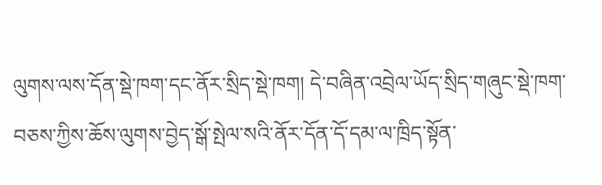ལུགས་ལས་དོན་སྡེ་ཁག་དང་ནོར་སྲིད་སྡེ་ཁག། དེ་བཞིན་འབྲེལ་ཡོད་སྲིད་གཞུང་སྡེ་ཁག་བཅས་ཀྱིས་ཆོས་ལུགས་བྱེད་སྒོ་སྤེལ་སའི་ནོར་དོན་དོ་དམ་ལ་ཁྲིད་སྟོན་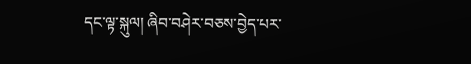དང་ལྟ་སྐུལ། ཞིབ་བཤེར་བཅས་བྱེད་པར་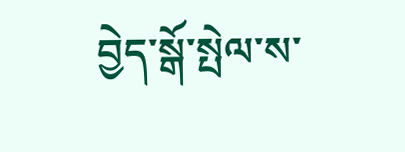བྱེད་སྒོ་སྤེལ་ས་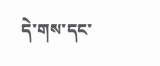དེ་གས་དང་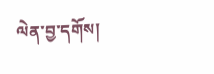ལེན་བྱ་དགོས།